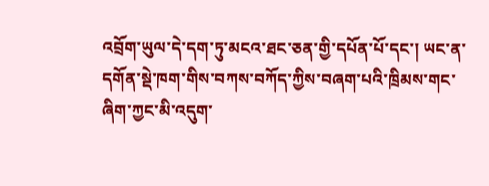འབྲོག་ཡུལ་དེ་དག་ཏུ་མངའ་ཐང་ཅན་གྱི་དཔོན་པོ་དང་། ཡང་ན་དགོན་སྡེ་ཁག་གིས་བཀས་བཀོད་ཀྱིས་བཞག་པའི་ཁྲིམས་གང་ཞིག་ཀྱང་མི་འདུག་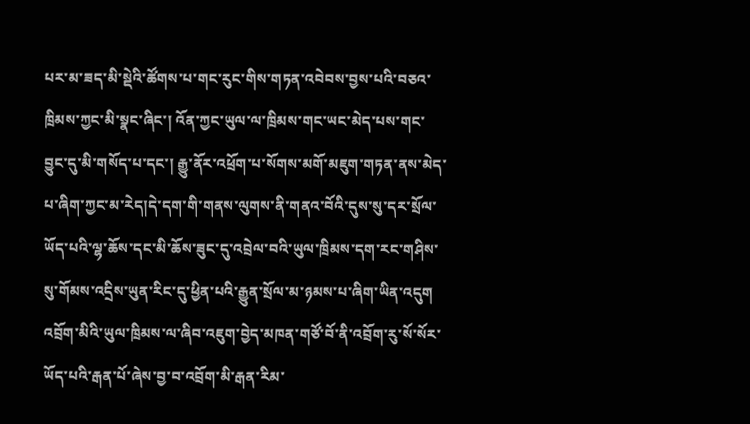པར་མ་ཟད་མི་སྡེའི་ཚོགས་པ་གང་རུང་གིས་གཏན་འབེབས་བྱས་པའི་བཅའ་ཁྲིམས་ཀྱང་མི་སྣང་ཞིང་། འོན་ཀྱང་ཡུལ་ལ་ཁྲིམས་གང་ཡང་མེད་པས་གང་བྱུང་དུ་མི་གསོད་པ་དང་། རྒྱུ་ནོར་འཕྲོག་པ་སོགས་མགོ་མཇུག་གཏན་ནས་མེད་པ་ཞིག་ཀྱང་མ་རེད།དེ་དག་གི་གནས་ལུགས་ནི་གནའ་བོའི་དུས་སུ་དར་སྲོལ་ཡོད་པའི་ལྷ་ཆོས་དང་མི་ཆོས་ཟུང་དུ་འབྲེལ་བའི་ཡུལ་ཁྲིམས་དག་རང་གཤིས་སུ་གོམས་འདྲིས་ཡུན་རིང་དུ་ཕྱིན་པའི་རྒྱུན་སྲོལ་མ་ཉམས་པ་ཞིག་ཡིན་འདུག འབྲོག་མིའི་ཡུལ་ཁྲིམས་ལ་ཞིབ་འཇུག་བྱེད་མཁན་གཙོ་བོ་ནི་འབྲོག་རུ་སོ་སོར་ཡོད་པའི་རྒན་པོ་ཞེས་བྱ་བ་འབྲོག་མི་རྒན་རིམ་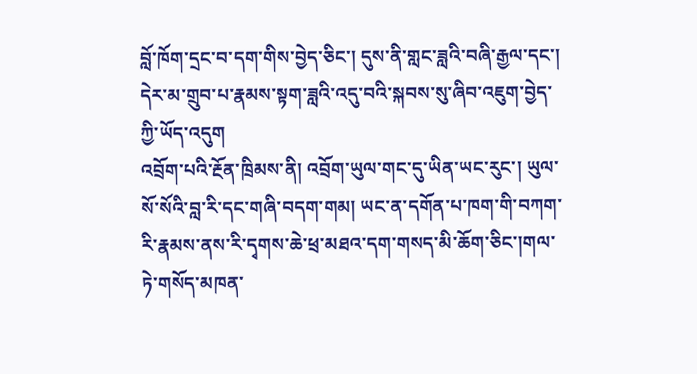བློ་ཁོག་དྲང་བ་དག་གིས་བྱེད་ཅིང་། དུས་ནི་གླང་ཟླའི་བཞི་རྒྱལ་དང་། དེར་མ་གྲུབ་པ་རྣམས་སྟག་ཟླའི་འདུ་བའི་སྐབས་སུ་ཞིབ་འཇུག་བྱེད་ཀྱི་ཡོད་འདུག
འབྲོག་པའི་རྔོན་ཁྲིམས་ནི། འབྲོག་ཡུལ་གང་དུ་ཡིན་ཡང་རུང་། ཡུལ་སོ་སོའི་བླ་རི་དང་གཞི་བདག་གམ། ཡང་ན་དགོན་པ་ཁག་གི་བཀག་རི་རྣམས་ནས་རི་དྭགས་ཆེ་ཕྲ་མཐའ་དག་གསད་མི་ཆོག་ཅིང་།གལ་ཏེ་གསོད་མཁན་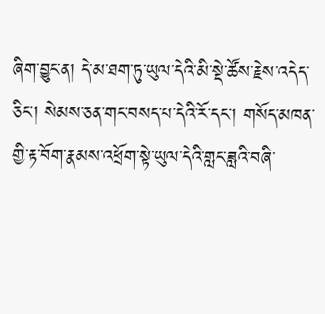ཞིག་བྱུང་ན། དེ་མ་ཐག་ཏུ་ཡུལ་དེའི་མི་སྡེ་ཚོས་རྗེས་འདེད་ཅིང་། སེམས་ཅན་གང་བསད་པ་དེའི་རོ་དང་། གསོད་མཁན་གྱི་རྟ་བོག་རྣམས་འཕྲོག་སྟེ་ཡུལ་དེའི་གླང་ཟླའི་བཞི་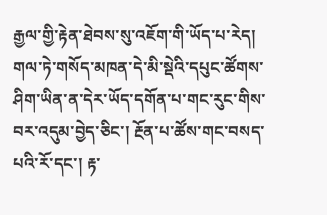རྒྱལ་གྱི་རྟེན་ཐེབས་སུ་འཇོག་གི་ཡོད་པ་རེད། གལ་ཏེ་གསོད་མཁན་དེ་མི་སྡེའི་དཔུང་ཚོགས་ཤིག་ཡིན་ན་དེར་ཡོད་དགོན་པ་གང་རུང་གིས་བར་འདུམ་བྱེད་ཅིང་། རྔོན་པ་ཚོས་གང་བསད་པའི་རོ་དང་། རྟ་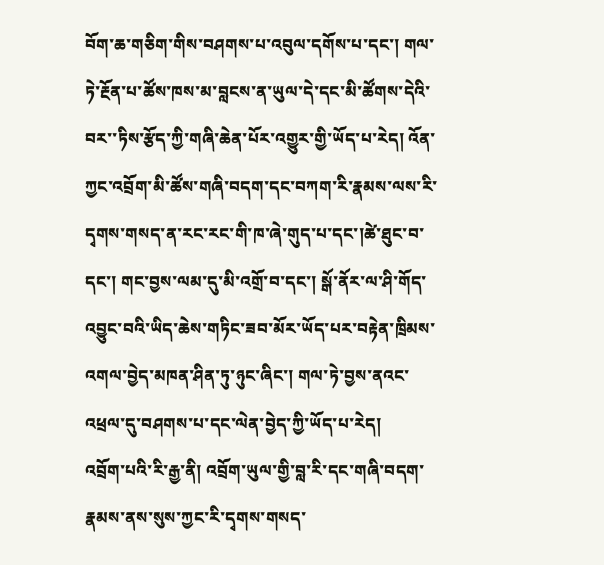བོག་ཆ་གཅིག་གིས་བཤགས་པ་འབུལ་དགོས་པ་དང་། གལ་ཏེ་རྔོན་པ་ཚོས་ཁས་མ་བླངས་ན་ཡུལ་དེ་དང་མི་ཚོགས་དེའི་བར་་ཏིས་རྩོད་ཀྱི་གཞི་ཆེན་པོར་འགྱུར་གྱི་ཡོད་པ་རེད། འོན་ཀྱང་འབྲོག་མི་ཚོས་གཞི་བདག་དང་བཀག་རི་རྣམས་ལས་རི་དྭགས་གསད་ན་རང་རང་གི་ཁ་ཞེ་གུད་པ་དང་།ཚེ་ཐུང་བ་དང་། གང་བྱས་ལམ་དུ་མི་འགྲོ་བ་དང་། སྒོ་ནོར་ལ་ཤི་གོད་འབྱུང་བའི་ཡིད་ཆེས་གཏིང་ཟབ་མོར་ཡོད་པར་བརྟེན་ཁྲིམས་འགལ་བྱེད་མཁན་ཤིན་ཏུ་ཉུང་ཞིང་། གལ་ཏེ་བྱས་ནའང་འཕྲལ་དུ་བཤགས་པ་དང་ལེན་བྱེད་ཀྱི་ཡོད་པ་རེད།
འབྲོག་པའི་རི་རྒྱ་ནི། འབྲོག་ཡུལ་གྱི་བླ་རི་དང་གཞི་བདག་རྣམས་ནས་སུས་ཀྱང་རི་དྭགས་གསད་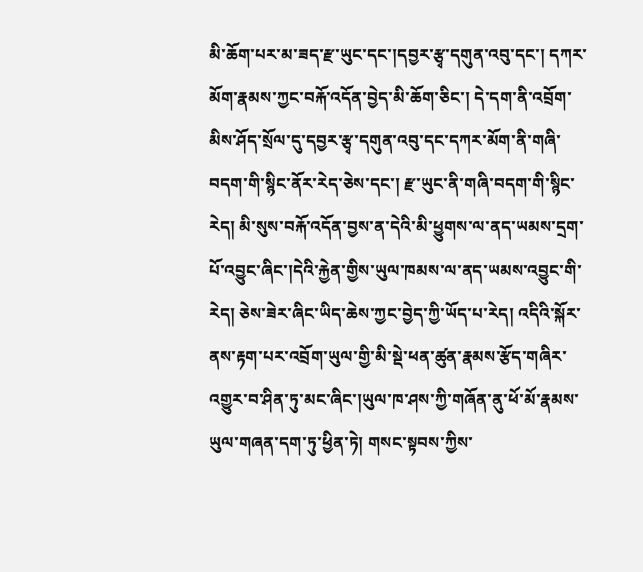མི་ཆོག་པར་མ་ཟད་རྫ་ཡུང་དང་།དབྱར་རྩྭ་དགུན་འབུ་དང་། དཀར་མོག་རྣམས་ཀྱང་བརྐོ་འདོན་བྱེད་མི་ཆོག་ཅིང་། དེ་དག་ནི་འབྲོག་མིས་ཤོད་སྲོལ་དུ་དབྱར་རྩྭ་དགུན་འབུ་དང་དཀར་མོག་ནི་གཞི་བདག་གི་སྙིང་ནོར་རེད་ཅེས་དང་། རྫ་ཡུང་ནི་གཞི་བདག་གི་སྙིང་རེད། མི་སུས་བརྐོ་འདོན་བྱས་ན་དེའི་མི་ཕྱུགས་ལ་ནད་ཡམས་དྲག་པོ་འབྱུང་ཞིང་།དེའི་རྐྱེན་གྱིས་ཡུལ་ཁམས་ལ་ནད་ཡམས་འབྱུང་གི་རེད། ཅེས་ཟེར་ཞིང་ཡིད་ཆེས་ཀྱང་བྱེད་ཀྱི་ཡོད་པ་རེད། འདིའི་སྐོར་ནས་རྟག་པར་འབྲོག་ཡུལ་གྱི་མི་སྡེ་ཕན་ཚུན་རྣམས་རྩོད་གཞིར་འགྱུར་བ་ཤིན་ཏུ་མང་ཞིང་།ཡུལ་ཁ་ཤས་ཀྱི་གཞོན་ནུ་ཕོ་མོ་རྣམས་ཡུལ་གཞན་དག་ཏུ་ཕྱིན་ཏེ། གསང་སྟབས་ཀྱིས་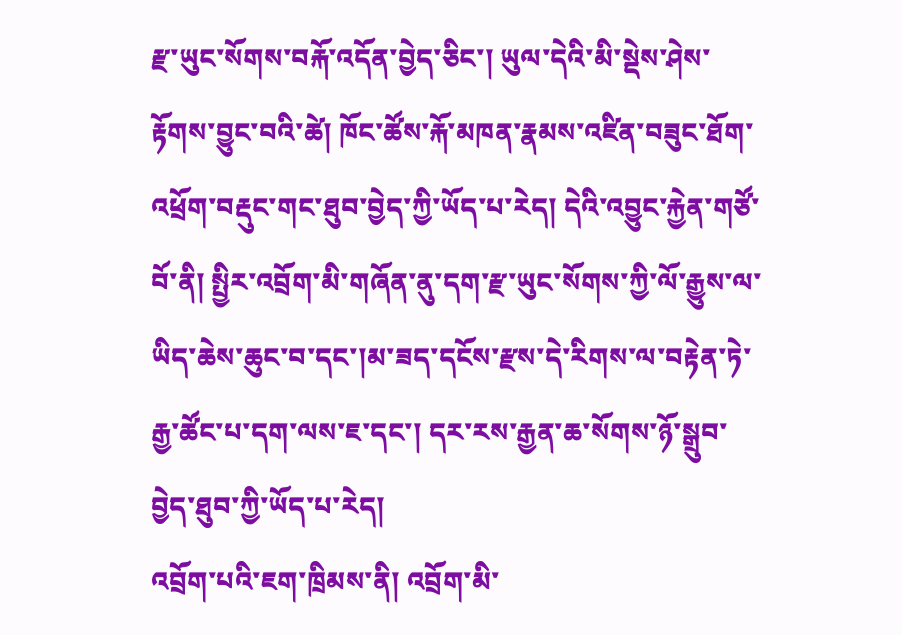རྫ་ཡུང་སོགས་བརྐོ་འདོན་བྱེད་ཅིང་། ཡུལ་དེའི་མི་སྡེས་ཤེས་རྟོགས་བྱུང་བའི་ཚེ། ཁོང་ཚོས་རྐོ་མཁན་རྣམས་འཛིན་བཟུང་ཐོག་འཕྲོག་བརྡུང་གང་ཐུབ་བྱེད་ཀྱི་ཡོད་པ་རེད། དེའི་འབྱུང་རྐྱེན་གཙོ་བོ་ནི། སྤྱིར་འབྲོག་མི་གཞོན་ནུ་དག་རྫ་ཡུང་སོགས་ཀྱི་ལོ་རྒྱུས་ལ་ཡིད་ཆེས་ཆུང་བ་དང་།མ་ཟད་དངོས་རྫས་དེ་རིགས་ལ་བརྟེན་ཏེ་རྒྱ་ཚོང་པ་དག་ལས་ཇ་དང་། དར་རས་རྒྱན་ཆ་སོགས་ཉོ་སྒྲུབ་བྱེད་ཐུབ་ཀྱི་ཡོད་པ་རེད།
འབྲོག་པའི་ཇག་ཁྲིམས་ནི། འབྲོག་མི་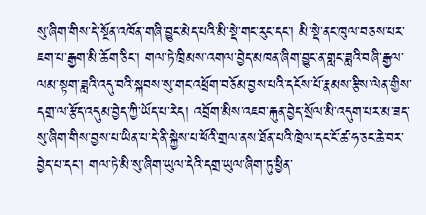སུ་ཞིག་གིས་དེ་སྔོན་འཁོན་གཞི་བྱུང་མེད་པའི་མི་སྡེ་གང་རུང་དང་། མི་སྡེ་ནང་ཁུལ་བཅས་པར་ཇག་པ་རྒྱག་མི་ཆོག་ཅིང་། གལ་ཏེ་ཁྲིམས་འགལ་བྱེད་མཁན་ཞིག་བྱུང་ན་གླང་ཟླའི་བཞི་རྒྱལ་ལམ་སྟག་ཟླའི་འདུ་བའི་སྐབས་སུ་གང་འཕྲོག་བཅོམ་བྱས་པའི་དངོས་པོ་རྣམས་རྩིས་ལེན་གྱིས་དགྲ་ལ་རྩོད་འདུམ་བྱེད་ཀྱི་ཡོད་པ་རེད། འབྲོག་མིས་འཇབ་རྐུན་བྱེད་སྲོལ་མི་འདུག་པར་མ་ཟད་སུ་ཞིག་གིས་བྱས་པ་ཡིན་པ་དེ་ནི་སྐྱེས་པ་ཕོའི་གྲལ་ནས་ཐོན་པའི་ཁྲེལ་དང་ངོ་ཚ་ཧ་ཅང་ཆེ་བར་བྱེད་པ་དང་། གལ་ཏེ་མི་སུ་ཞིག་ཡུལ་དེའི་དགྲ་ཡུལ་ཞིག་ཏུ་ཕྱིན་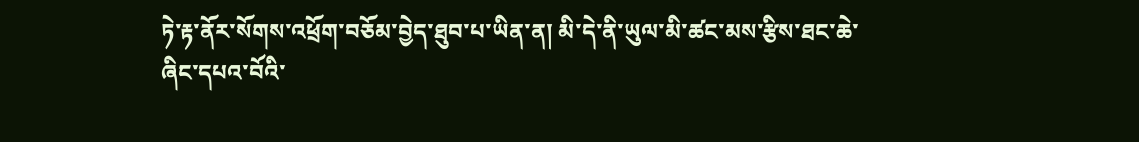ཏེ་རྟ་ནོར་སོགས་འཕྲོག་བཅོམ་བྱེད་ཐུབ་པ་ཡིན་ན། མི་དེ་ནི་ཡུལ་མི་ཚང་མས་རྩིས་ཐང་ཆེ་ཞིང་དཔའ་བོའི་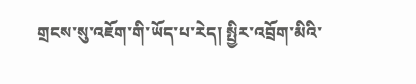གྲངས་སུ་འཇོག་གི་ཡོད་པ་རེད། སྤྱིར་འབྲོག་མིའི་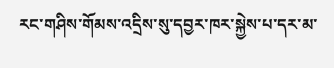རང་གཤིས་གོམས་འདྲིས་སུ་དབྱར་ཁར་སྐྱེས་པ་དར་མ་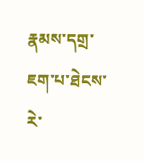རྣམས་དགྲ་ཇག་པ་ཐེངས་རེ་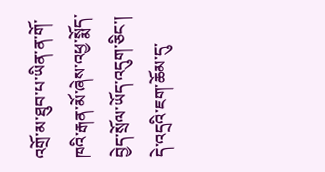འགྲོ་མ་ཐུབ་པ་ཡིན་ན་གོ་ཁའི་རྒན་མོ་ཞེས་འཕྱ་སྨོད་བྱེད་སྲོལ་ཡོད་འདུག་ཅིང་། དེ་འདྲའི་ཇག་ཆོམ་དུ་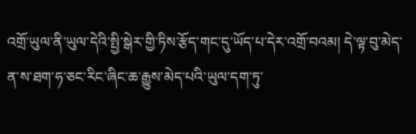འགྲོ་ཡུལ་ནི་ཡུལ་དེའི་སྤྱི་སྒེར་གྱི་ཏིས་རྩོད་གང་དུ་ཡོད་པ་དེར་འགྲོ་བའམ། དེ་ལྟ་བུ་མེད་ན་ས་ཐག་ཧ་ཅང་རིང་ཞིང་ཆ་རྒྱུས་མེད་པའི་ཡུལ་དག་ཏུ་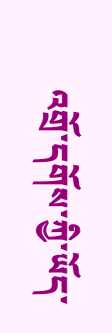འགྲོ་དགོས་ཀྱི་ཡོད་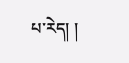པ་རེད། །